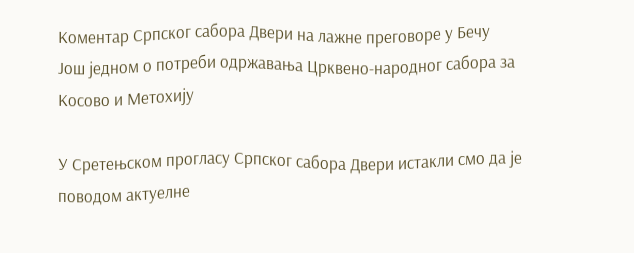Коментар Српског сабора Двери на лажне преговоре у Бечу
Још једном о потреби одржавања Црквено-народног сабора за Косово и Метохију

У Сретењском прогласу Српског сабора Двери истакли смо да је поводом актуелне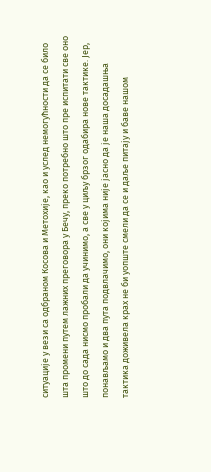ситуације у вези са одбраном Косова и Метохије, као и услед немогућности да се било шта промени путем лажних преговора у Бечу, преко потребно што пре испитати све оно што до сада нисмо пробали да учинимо, а све у циљу брзог одабира нове тактике. Јер, понављамо и два пута подвлачимо, они којима није јасно да је наша досадашња тактика доживела крах не би уопште смели да се и даље питају и баве нашом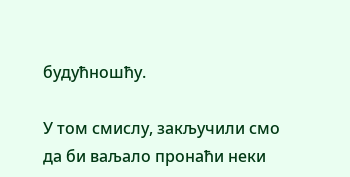будућношћу.

У том смислу, закључили смо да би ваљало пронаћи неки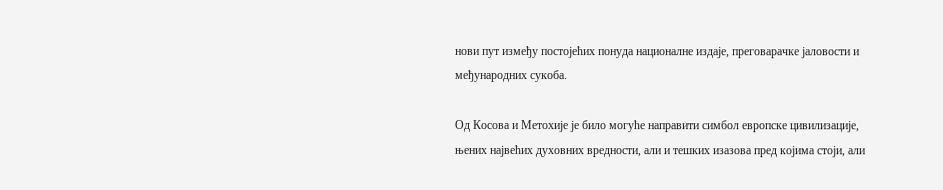нови пут између постојећих понуда националне издаје, преговарачке јаловости и међународних сукоба.

Од Косова и Метохије је било могуће направити симбол европске цивилизације, њених највећих духовних вредности, али и тешких изазова пред којима стоји, али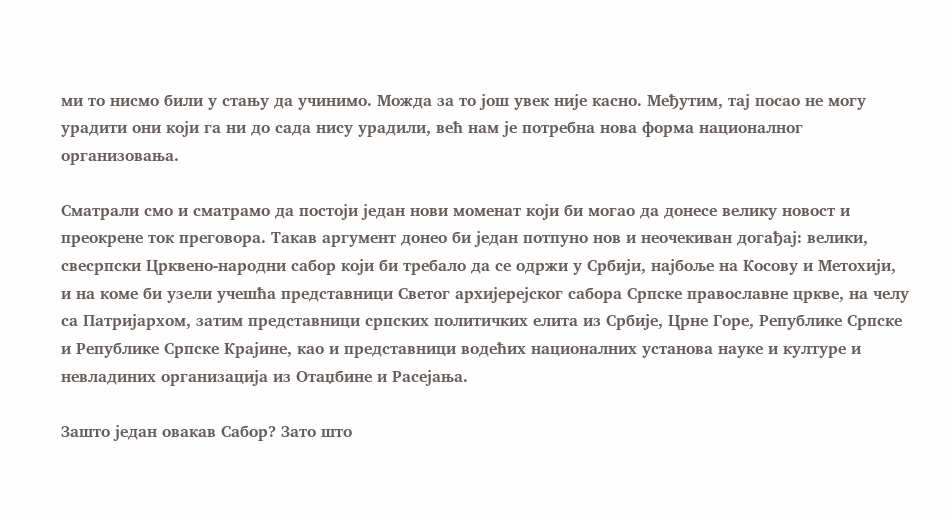ми то нисмо били у стању да учинимо. Можда за то још увек није касно. Међутим, тај посао не могу урадити они који га ни до сада нису урадили, већ нам је потребна нова форма националног организовања.

Сматрали смо и сматрамо да постоји један нови моменат који би могао да донесе велику новост и преокрене ток преговора. Такав аргумент донео би један потпуно нов и неочекиван догађај: велики, свесрпски Црквено-народни сабор који би требало да се одржи у Србији, најбоље на Косову и Метохији, и на коме би узели учешћа представници Светог архијерејског сабора Српске православне цркве, на челу са Патријархом, затим представници српских политичких елита из Србије, Црне Горе, Републике Српске и Републике Српске Крајине, као и представници водећих националних установа науке и културе и невладиних организација из Отаџбине и Расејања.

Зашто један овакав Сабор? Зато што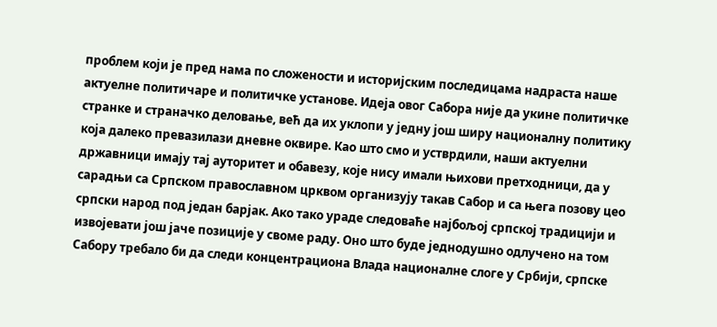проблем који је пред нама по сложености и историјским последицама надраста наше актуелне политичаре и политичке установе. Идеја овог Сабора није да укине политичке странке и страначко деловање, већ да их уклопи у једну још ширу националну политику која далеко превазилази дневне оквире. Као што смо и устврдили, наши актуелни државници имају тај ауторитет и обавезу, које нису имали њихови претходници, да у сарадњи са Српском православном црквом организују такав Сабор и са њега позову цео српски народ под један барјак. Ако тако ураде следоваће најбољој српској традицији и извојевати још јаче позиције у своме раду. Оно што буде једнодушно одлучено на том Сабору требало би да следи концентрациона Влада националне слоге у Србији, српске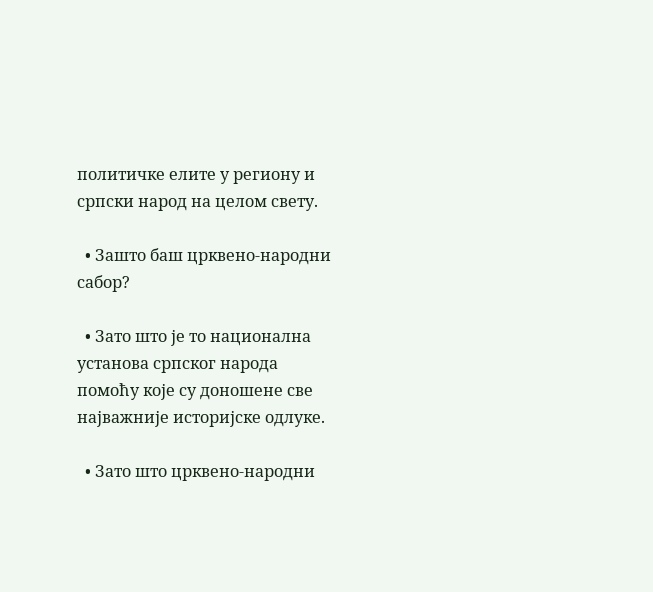политичке елите у региону и српски народ на целом свету.

  • Зашто баш црквено-народни сабор?

  • Зато што је то национална установа српског народа помоћу које су доношене све најважније историјске одлуке.

  • Зато што црквено-народни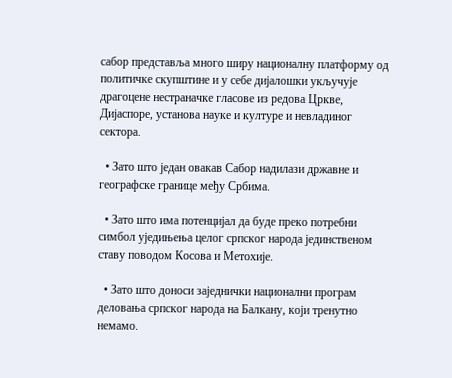сабор представља много ширу националну платформу од политичке скупштине и у себе дијалошки укључује драгоцене нестраначке гласове из редова Цркве, Дијаспоре, установа науке и културе и невладиног сектора.

  • Зато што један овакав Сабор надилази државне и географске границе међу Србима.

  • Зато што има потенцијал да буде преко потребни симбол уједињења целог српског народа јединственом ставу поводом Косова и Метохије.

  • Зато што доноси заједнички национални програм деловања српског народа на Балкану, који тренутно немамо.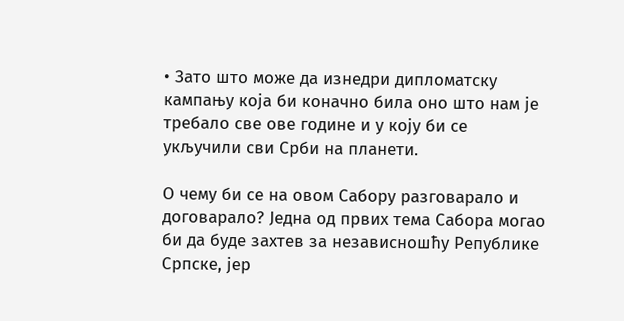• Зато што може да изнедри дипломатску кампању која би коначно била оно што нам је требало све ове године и у коју би се укључили сви Срби на планети.

О чему би се на овом Сабору разговарало и договарало? Једна од првих тема Сабора могао би да буде захтев за независношћу Републике Српске, јер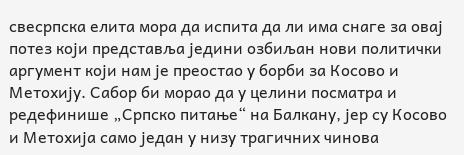свесрпска елита мора да испита да ли има снаге за овај потез који представља једини озбиљан нови политички аргумент који нам је преостао у борби за Косово и Метохију. Сабор би морао да у целини посматра и редефинише „Српско питање“ на Балкану, јер су Косово и Метохија само један у низу трагичних чинова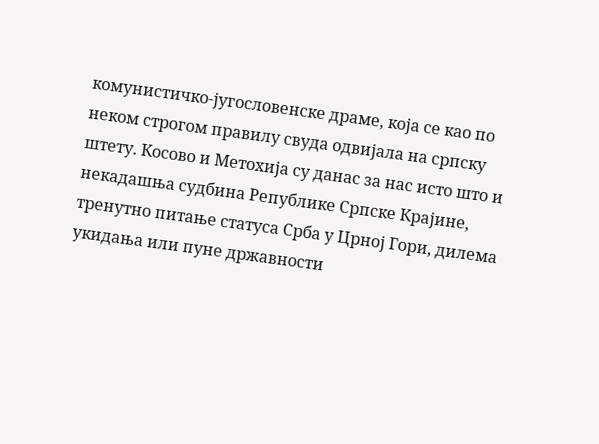комунистичко-југословенске драме, која се као по неком строгом правилу свуда одвијала на српску штету. Косово и Метохија су данас за нас исто што и некадашња судбина Републике Српске Крајине, тренутно питање статуса Срба у Црној Гори, дилема укидања или пуне државности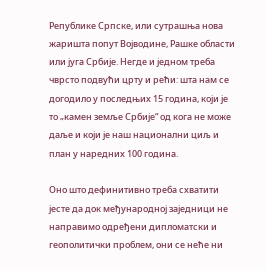Републике Српске, или сутрашња нова жаришта попут Војводине, Рашке области или југа Србије. Негде и једном треба чврсто подвући црту и рећи: шта нам се догодило у последњих 15 година, који је то „камен земље Србије“ од кога не може даље и који је наш национални циљ и план у наредних 100 година.

Оно што дефинитивно треба схватити јесте да док међународној заједници не направимо одређени дипломатски и геополитички проблем, они се неће ни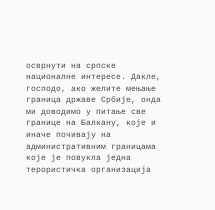осврнути на српске националне интересе. Дакле, господо, ако желите мењање граница државе Србије, онда ми доводимо у питање све границе на Балкану, које и иначе почивају на административним границама које је повукла једна терористичка организација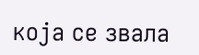која се звала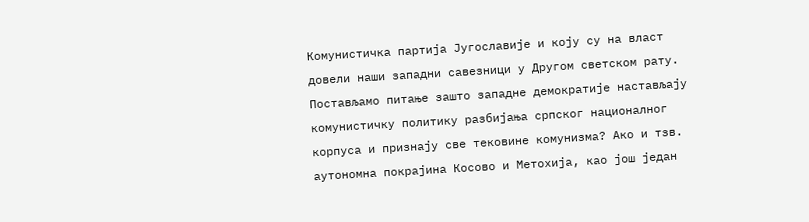Комунистичка партија Југославије и коју су на власт довели наши западни савезници у Другом светском рату. Постављамо питање зашто западне демократије настављају комунистичку политику разбијања српског националног корпуса и признају све тековине комунизма? Ако и тзв. аутономна покрајина Косово и Метохија, као још један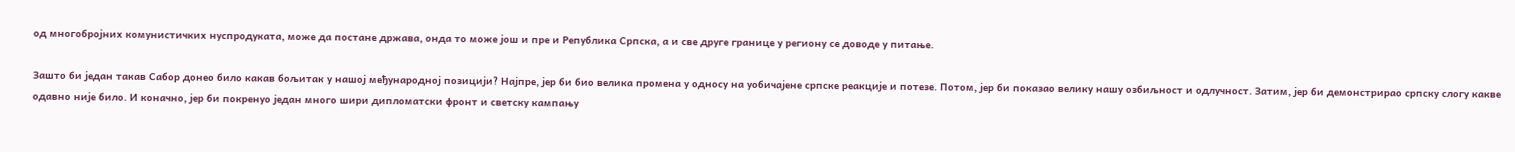од многобројних комунистичких нуспродуката, може да постане држава, онда то може још и пре и Република Српска, а и све друге границе у региону се доводе у питање.

Зашто би један такав Сабор донео било какав бољитак у нашој међународној позицији? Најпре, јер би био велика промена у односу на уобичајене српске реакције и потезе. Потом, јер би показао велику нашу озбиљност и одлучност. Затим, јер би демонстрирао српску слогу какве одавно није било. И коначно, јер би покренуо један много шири дипломатски фронт и светску кампању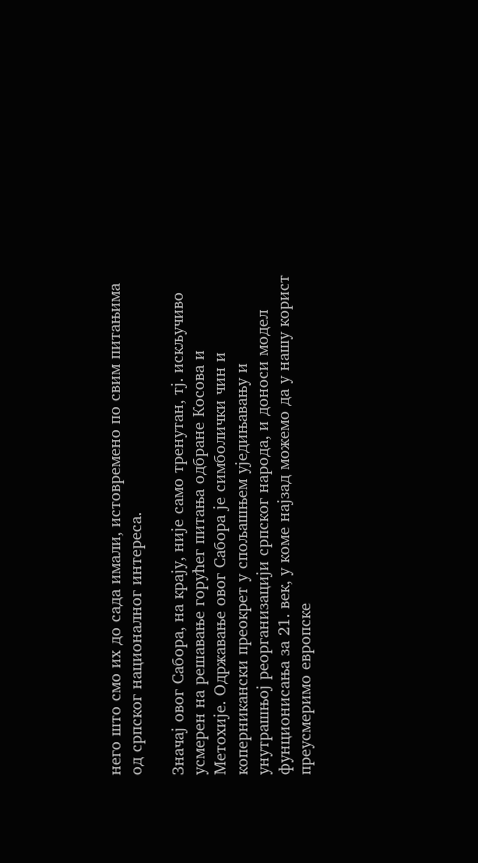него што смо их до сада имали, истовремено по свим питањима од српског националног интереса.

Значај овог Сабора, на крају, није само тренутан, тј. искључиво усмерен на решавање горућег питања одбране Косова и Метохије. Одржавање овог Сабора је симболички чин и коперникански преокрет у спољашњем уједињавању и унутрашњој реорганизацији српског народа, и доноси модел фунционисања за 21. век, у коме најзад можемо да у нашу корист преусмеримо европске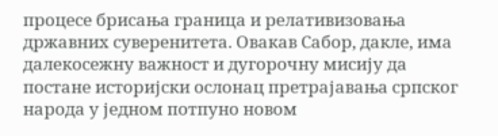процесе брисања граница и релативизовања државних суверенитета. Овакав Сабор, дакле, има далекосежну важност и дугорочну мисију да постане историјски ослонац претрајавања српског народа у једном потпуно новом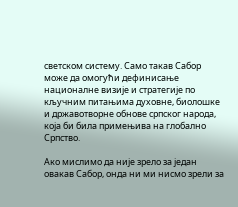светском систему. Само такав Сабор може да омогући дефинисање националне визије и стратегије по кључним питањима духовне, биолошке и државотворне обнове српског народа, која би била примењива на глобално Српство.

Ако мислимо да није зрело за један овакав Сабор, онда ни ми нисмо зрели за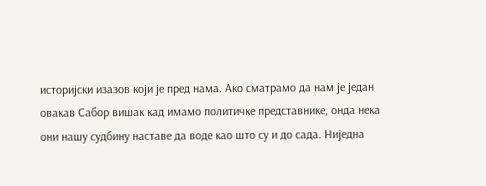историјски изазов који је пред нама. Ако сматрамо да нам је један овакав Сабор вишак кад имамо политичке представнике, онда нека они нашу судбину наставе да воде као што су и до сада. Ниједна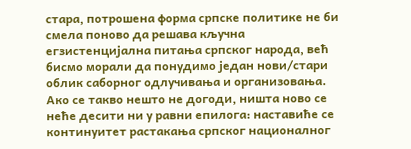стара, потрошена форма српске политике не би смела поново да решава кључна егзистенцијална питања српског народа, већ бисмо морали да понудимо један нови/стари облик саборног одлучивања и организовања. Ако се такво нешто не догоди, ништа ново се неће десити ни у равни епилога: наставиће се континуитет растакања српског националног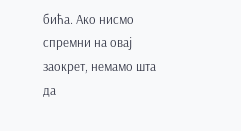бића. Ако нисмо спремни на овај заокрет, немамо шта да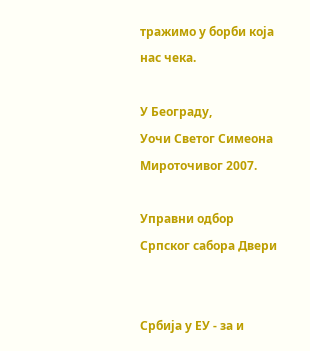тражимо у борби која нас чека.

У Београду,
Уочи Светог Симеона Мироточивог 2007.

Управни одбор Српског сабора Двери


Србија у ЕУ - за и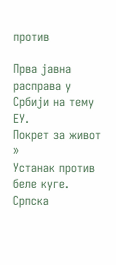против

Прва јавна расправа у Србији на тему ЕУ.
Покрет за живот »
Устанак против беле куге.
Српска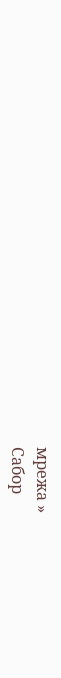мрежа »
Сабор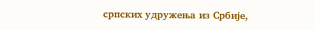српских удружења из Србије,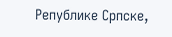Републике Српске,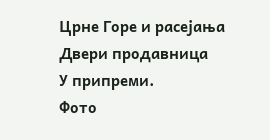Црне Горе и расејања
Двери продавница
У припреми.
Фото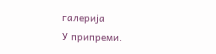галерија
У припреми.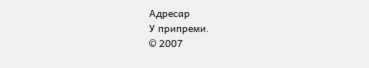Адресар
У припреми.
© 2007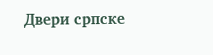Двери српске